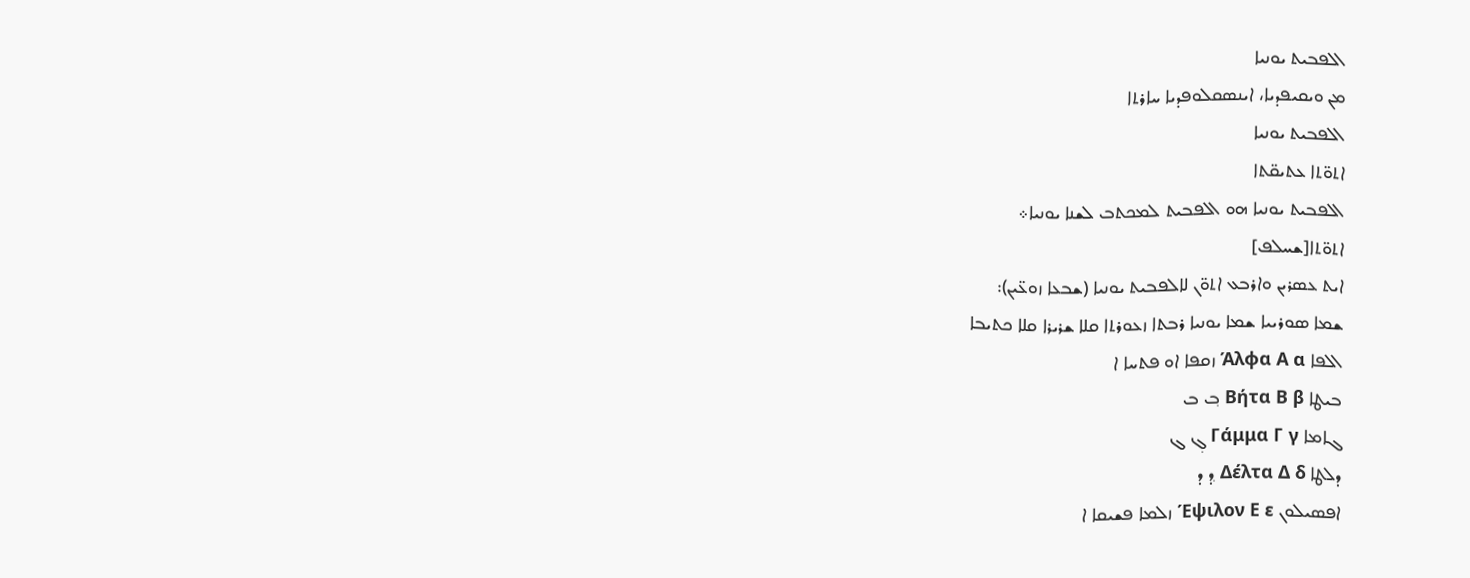ܐܠܦܒܝܬ ܝܘܢܝܐ
ܡܢ ܘܝܩܝܦܕܝܐ، ܐܝܢܣܩܠܘܦܕܝܐ ܚܐܪܬܐ
ܐܠܦܒܝܬ ܝܘܢܝܐ
ܐܬܘ̈ܬܐ ܥܬܝܩ̈ܬܐ
ܐܠܦܒܝܬ ܝܘܢܝܐ ܗܘ ܐܠܦܒܝܬ ܠܡܟܬܒ ܠܫܢܐ ܝܘܢܝܐ܀
ܐܬܘ̈ܬܐ[ܫܚܠܦ]
ܐܝܬ ܥܣܪܝܢ ܘܐܪܒܥ ܐܬܘ̈ܢ ܠܐܠܦܒܝܬ ܝܘܢܝܐ (ܫܒܥܐ ܙܘܥ̈ܝܢ):
ܫܡܐ ܣܘܪܝܝܐ ܫܡܐ ܝܘܢܝܐ ܪܒܬܐ ܙܥܘܪܬܐ ܩܠܐ ܫܪܝܪܐ ܩܠܐ ܟܬܝܒܐ
ܐܠܦܐ Άλφα Α α ܙܩܦܐ ܐܘ ܦܬܚܐ ܐ
ܒܝܛܐ Βήτα Β β ܒ݂ ܒ
ܓܐܡܐ Γάμμα Γ γ ܓ݂ ܓ
ܕܠܛܐ Δέλτα Δ δ ܕ݂ ܕ
ܐܦܣܝܠܘܢ Έψιλον Ε ε ܙܠܡܐ ܦܫܝܩܐ ܐ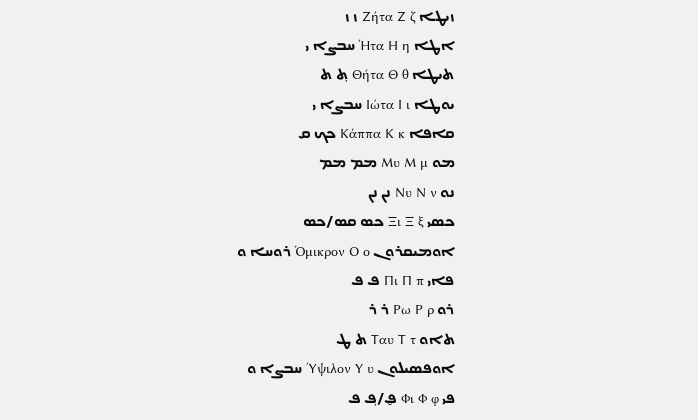ܙܝܛܐ Ζήτα Ζ ζ ܙ ܙ
ܐܛܐ Ήτα Η η ܚܒܨܐ ܝ
ܬܝܛܐ Θήτα Θ θ ܬ݂ ܬ
ܝܘܛܐ Ιώτα Ι ι ܚܒܨܐ ܝ
ܩܐܦܐ Κάππα Κ κ ܟܟ ܩ
ܡܘ Μυ Μ μ ܡܡ ܡܡ
ܢܘ Νυ Ν ν ܢܢ ܢܢ
ܟܣܝ Ξι Ξ ξ ܟܣ ܩܣ/ܟܣ
ܐܘܡܝܩܪܘܢ Όμικρον Ο ο ܪܘܚܐ ܘ
ܦܐܝ Πι Π π ܦ ܦ
ܪܘ Ρω Ρ ρ ܪ ܪ
ܬܐܘ Ταυ Τ τ ܬ ܛ
ܐܘܦܣܝܠܘܢ Ύψιλον Υ υ ܚܒܨܐ ܘ
ܦܝ Φι Φ φ ܦ̮/ܦ݂ ܦ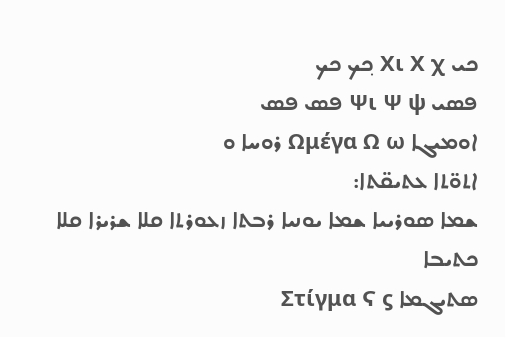ܟܝ Χι Χ χ ܟ݂ܟ ܟܟ
ܦܣܝ Ψι Ψ ψ ܦܣ ܦܣ
ܐܘܡܝܓܐ Ωμέγα Ω ω ܪܘܚܐ ܘ
ܐܬܘ̈ܬܐ ܥܬܝܩ̈ܬܐ:
ܫܡܐ ܣܘܪܝܝܐ ܫܡܐ ܝܘܢܝܐ ܪܒܬܐ ܙܥܘܪܬܐ ܩܠܐ ܫܪܝܪܐ ܩܠܐ ܟܬܝܒܐ
ܣܬܝܓܡܐ Στίγμα Ϛ ϛ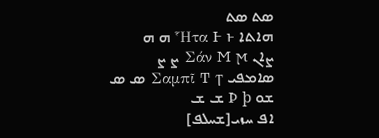ܣܬ ܣܬ
ܗܐܬܐ Ἧτα Ͱ ͱ ܗ ܗ
ܨܐܢ Σάν Ϻ ϻ ܨ ܨ
ܣܐܡܦܝ Σαμπῖ Ͳ ͳ ܣ ܣ
ܫܘ Ϸ ϸ ܫ ܫ
ܐܦ ܚܙܝ[ܫܚܠܦ]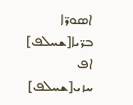ܐܣܘܪ̈ܐ ܒܪ̈ܝܐ[ܫܚܠܦ]
ܐܦ ܚܙܝ[ܫܚܠܦ]